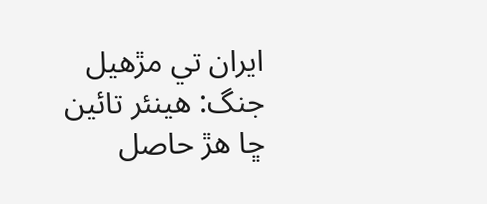ايران تي مڙهيل جنگ: هينئر تائين ڇا هڙ حاصل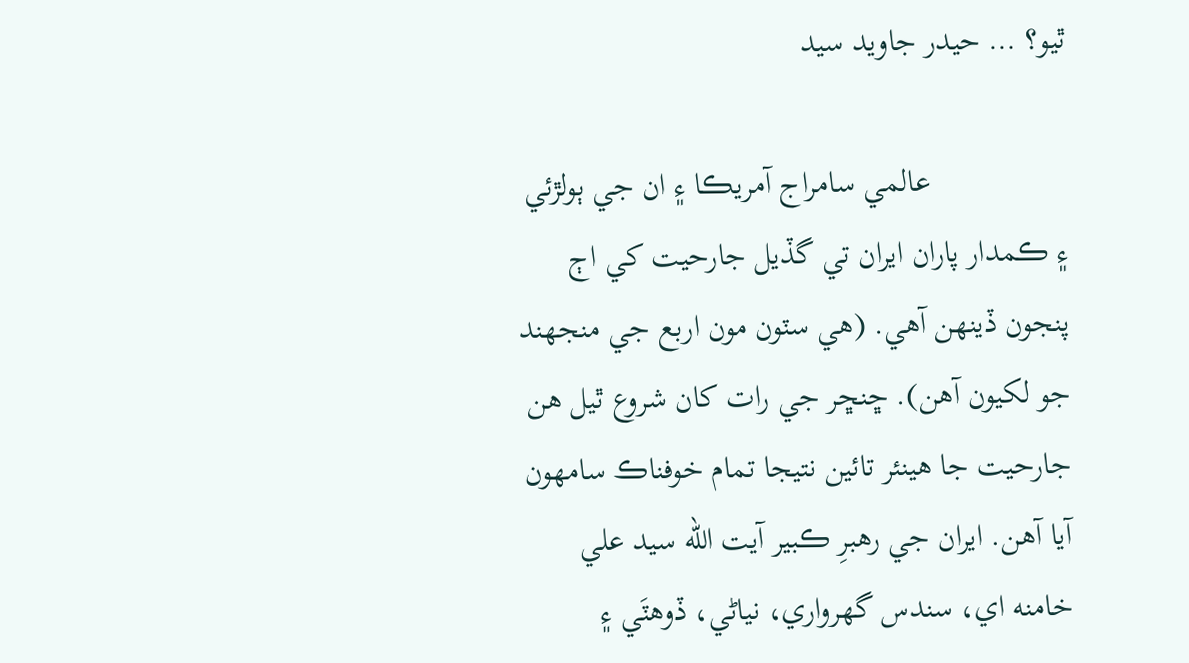ٿيو؟ … حيدر جاويد سيد

                 عالمي سامراج آمريڪا ۽ ان جي ٻولڙئي ۽ ڪمدار پاران ايران تي گڏيل جارحيت کي اڄ پنجون ڏينهن آهي. (هي سٽون مون اربع جي منجهند جو لکيون آهن). ڇنڇر جي رات کان شروع ٿيل هن جارحيت جا هينئر تائين نتيجا تمام خوفناڪ سامهون آيا آهن. ايران جي رهبرِ ڪبير آيت الله سيد علي خامنه اي، سندس گهرواري، نياڻي، ڏوهٽَي ۽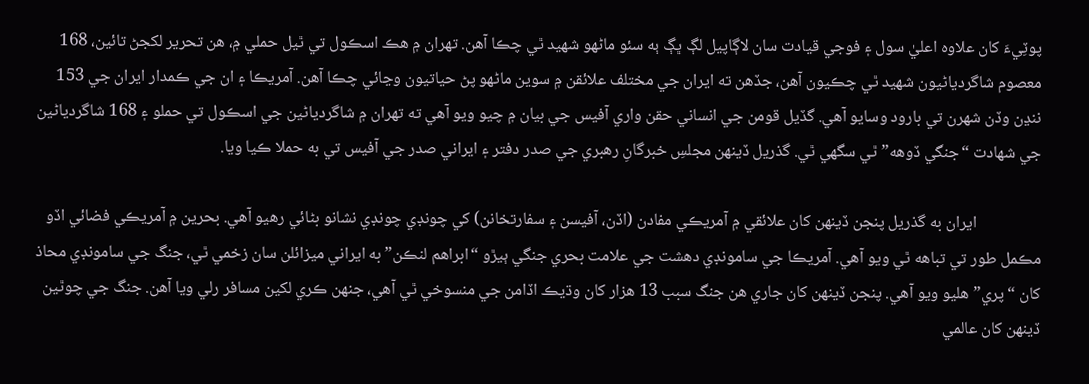پوٽِيءَ کان علاوه اعليٰ سول ۽ فوجي قيادت سان لاڳاپيل لڳ ڀڳ ٻه سئو ماڻهو شهيد ٿي چڪا آهن. تهران ۾ هڪ اسڪول تي ٿيل حملي ۾، هن تحرير لکجڻ تائين، 168 معصوم شاگردياڻيون شهيد ٿي چڪيون آهن، جڏهن ته ايران جي مختلف علائقن ۾ سوين ماڻهو پڻ حياتيون وڃائي چڪا آهن. آمريڪا ۽ ان جي ڪمدار ايران جي 153 ننڍن وڏن شهرن تي بارود وسايو آهي. گڏيل قومن جي انساني حقن واري آفيس جي بيان ۾ چيو ويو آهي ته تهران ۾ شاگردياڻين جي اسڪول تي حملو ۽ 168 شاگردياڻين جي شهادت “جنگي ڏوهه” ٿي سگهي ٿي. گذريل ڏينهن مجلسِ خبرگانِ رهبري جي صدر دفتر ۽ ايراني صدر جي آفيس تي به حملا ڪيا ويا.

                 ايران به گذريل پنجن ڏينهن کان علائقي ۾ آمريڪي مفادن (اڏن، آفيسن ۽ سفارتخانن) کي چونڊي چونڊي نشانو بڻائي رهيو آهي. بحرين ۾ آمريڪي فضائي اڏو مڪمل طور تي تباهه ٿي ويو آهي. آمريڪا جي سامونڊي دهشت جي علامت بحري جنگي ٻيڙو “ابراهم لنڪن” به ايراني ميزائلن سان زخمي ٿي، جنگ جي سامونڊي محاذ کان “پري” هليو ويو آهي. پنجن ڏينهن کان جاري هن جنگ سبب 13 هزار کان وڌيڪ اڏامن جي منسوخي ٿي آهي، جنهن ڪري لکين مسافر رلي ويا آهن. جنگ جي چوٿين ڏينهن کان عالمي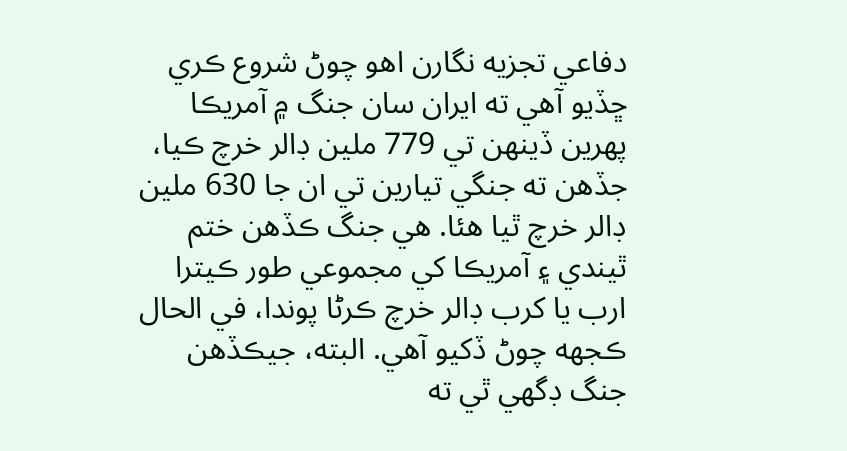دفاعي تجزيه نگارن اهو چوڻ شروع ڪري ڇڏيو آهي ته ايران سان جنگ ۾ آمريڪا پهرين ڏينهن تي 779 ملين ڊالر خرچ ڪيا، جڏهن ته جنگي تيارين تي ان جا 630 ملين ڊالر خرچ ٿيا هئا. هي جنگ ڪڏهن ختم ٿيندي ۽ آمريڪا کي مجموعي طور ڪيترا ارب يا کرب ڊالر خرچ ڪرڻا پوندا، في الحال ڪجهه چوڻ ڏکيو آهي. البته، جيڪڏهن جنگ ڊگهي ٿي ته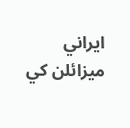ايراني ميزائلن کي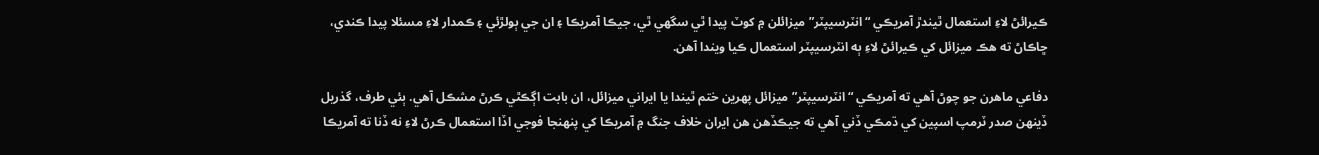ڪيرائڻ لاءِ استعمال ٿيندڙ آمريڪي “انٽرسيپٽر” ميزائلن ۾ کوٽ پيدا ٿي سگهي ٿي، جيڪا آمريڪا ۽ ان جي ٻولڙئي ۽ ڪمدار لاءِ مسئلا پيدا ڪندي، ڇاڪاڻ ته هڪ ميزائل کي ڪيرائڻ لاءِ ٻه انٽرسيپٽر استعمال ڪيا ويندا آهن.

دفاعي ماهرن جو چوڻ آهي ته آمريڪي “انٽرسيپٽر” ميزائل پهرين ختم ٿيندا يا ايراني ميزائل، ان بابت اڳڪٿي ڪرڻ مشڪل آهي. ٻئي طرف، گذريل ڏينهن صدر ٽرمپ اسپين کي ڌمڪي ڏني آهي ته جيڪڏهن هن ايران خلاف جنگ ۾ آمريڪا کي پنهنجا فوجي اڏا استعمال ڪرڻ لاءِ نه ڏنا ته آمريڪا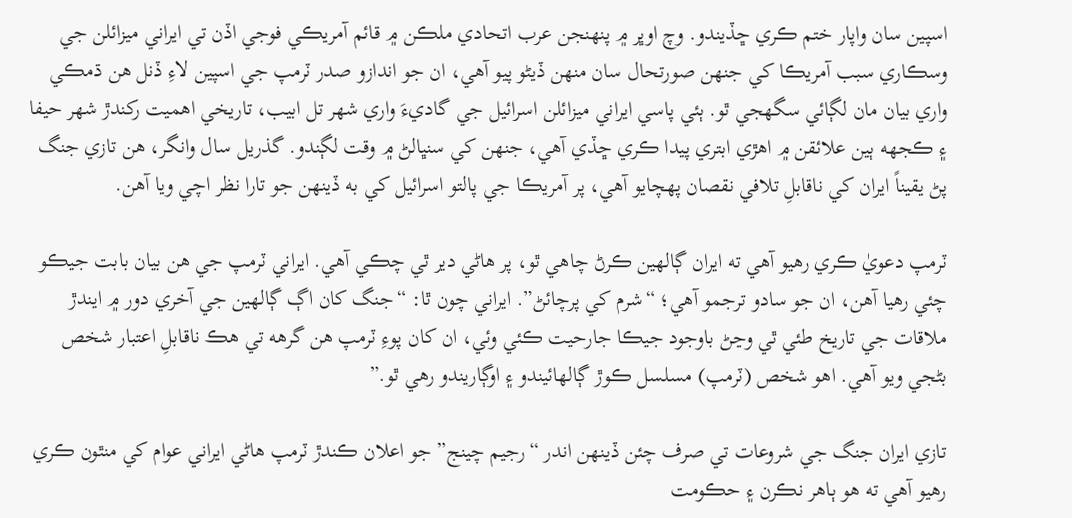اسپين سان واپار ختم ڪري ڇڏيندو. وچ اوڀر ۾ پنهنجن عرب اتحادي ملڪن ۾ قائم آمريڪي فوجي اڏن تي ايراني ميزائلن جي وسڪاري سبب آمريڪا کي جنهن صورتحال سان منهن ڏيڻو پيو آهي، ان جو اندازو صدر ٽرمپ جي اسپين لاءِ ڏنل هن ڌمڪي واري بيان مان لڳائي سگهجي ٿو. ٻئي پاسي ايراني ميزائلن اسرائيل جي گاديءَ واري شهر تل ابيب، تاريخي اهميت رکندڙ شهر حيفا ۽ ڪجهه ٻين علائقن ۾ اهڙي ابتري پيدا ڪري ڇڏي آهي، جنهن کي سنڀالڻ ۾ وقت لڳندو. گذريل سال وانگر، هن تازي جنگ پڻ يقيناً ايران کي ناقابلِ تلافي نقصان پهچايو آهي، پر آمريڪا جي پالتو اسرائيل کي به ڏينهن جو تارا نظر اچي ويا آهن.

ٽرمپ دعويٰ ڪري رهيو آهي ته ايران ڳالهين ڪرڻ چاهي ٿو، پر هاڻي دير ٿي چڪي آهي. ايراني ٽرمپ جي هن بيان بابت جيڪو چئي رهيا آهن، ان جو سادو ترجمو آهي؛ “شرم کي پرچائڻ”. ايراني چون ٿا: “جنگ کان اڳ ڳالهين جي آخري دور ۾ ايندڙ ملاقات جي تاريخ طئي ٿي وڃڻ باوجود جيڪا جارحيت ڪئي وئي، ان کان پوءِ ٽرمپ هن گرهه تي هڪ ناقابلِ اعتبار شخص بڻجي ويو آهي. اهو شخص (ٽرمپ) مسلسل ڪوڙ ڳالهائيندو ۽ اوڳاريندو رهي ٿو.”

تازي ايران جنگ جي شروعات تي صرف چئن ڏينهن اندر “رجيم چينج” جو اعلان ڪندڙ ٽرمپ هاڻي ايراني عوام کي منٿون ڪري رهيو آهي ته هو ٻاهر نڪرن ۽ حڪومت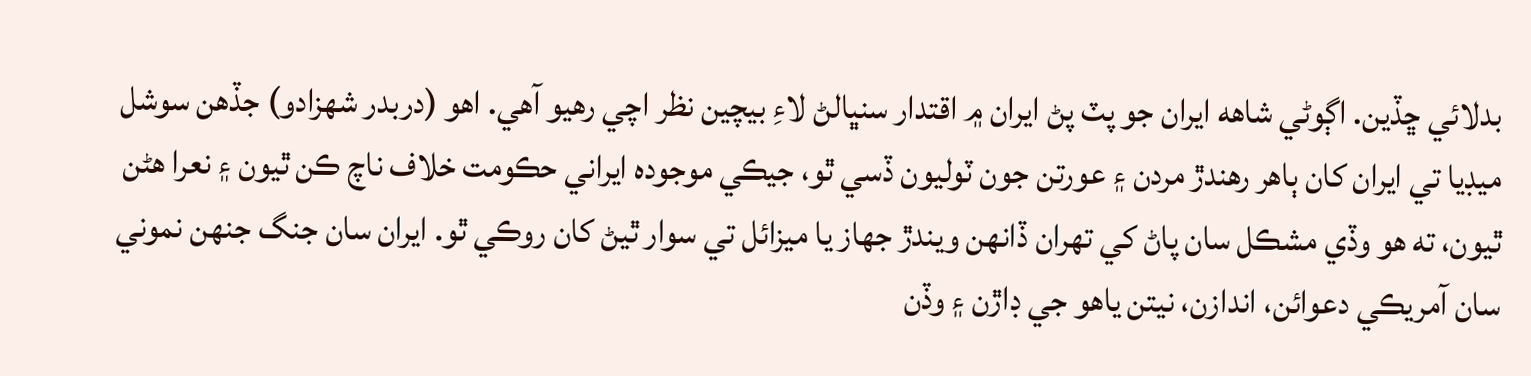بدلائي ڇڏين. اڳوڻي شاهه ايران جو پٽ پڻ ايران ۾ اقتدار سنڀالڻ لاءِ بيچين نظر اچي رهيو آهي. اهو (دربدر شهزادو) جڏهن سوشل ميڊيا تي ايران کان ٻاهر رهندڙ مردن ۽ عورتن جون ٽوليون ڏسي ٿو، جيڪي موجوده ايراني حڪومت خلاف ناچ ڪن ٿيون ۽ نعرا هڻن ٿيون، ته هو وڏي مشڪل سان پاڻ کي تهران ڏانهن ويندڙ جهاز يا ميزائل تي سوار ٿيڻ کان روڪي ٿو. ايران سان جنگ جنهن نموني سان آمريڪي دعوائن، اندازن، نيتن ياهو جي ڊاڙن ۽ وڏن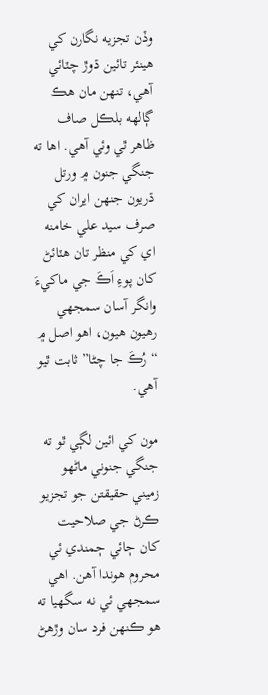وڏن تجزيه نگارن کي هينئر تائين ڌوڙ چٽائي آهي، تنهن مان هڪ ڳالهه بلڪل صاف ظاهر ٿي وئي آهي. اها ته جنگي جنون ۾ ورتل ڌريون جنهن ايران کي صرف سيد علي خامنه اي کي منظر تان هٽائڻ کان پوءِ اَڪَ جي ماکيءَ وانگر آسان سمجهي رهيون هيون، اهو اصل ۾ “رُڪَ جا چڻا” ثابت ٿيو آهي.

مون کي ائين لڳي ٿو ته جنگي جنوني ماڻهو زميني حقيقتن جو تجزيو ڪرڻ جي صلاحيت کان ڄائي ڄمندي ئي محروم هوندا آهن. اهي سمجهي ئي نه سگهيا ته هو ڪنهن فرد سان وڙهڻ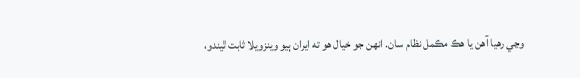وڃي رهيا آهن يا هڪ مڪمل نظام سان. انهن جو خيال هو ته ايران ٻيو وينزويلا ثابت ٿيندو،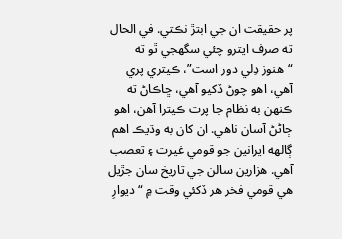پر حقيقت ان جي ابتڙ نڪتي. في الحال ته صرف ايترو چئي سگهجي ٿو ته “هنوز دِلي دور است”، ڪيتري پري آهي، اهو چوڻ ڏکيو آهي، ڇاڪاڻ ته ڪنهن به نظام جا پرت ڪيترا آهن، اهو ڄاڻڻ آسان ناهي. ان کان به وڌيڪ اهم ڳالهه ايرانين جو قومي غيرت ۽ تعصب آهي. هزارين سالن جي تاريخ سان جڙيل هي قومي فخر هر ڏکئي وقت ۾ “ديوارِ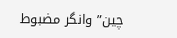چين” وانگر مضبوط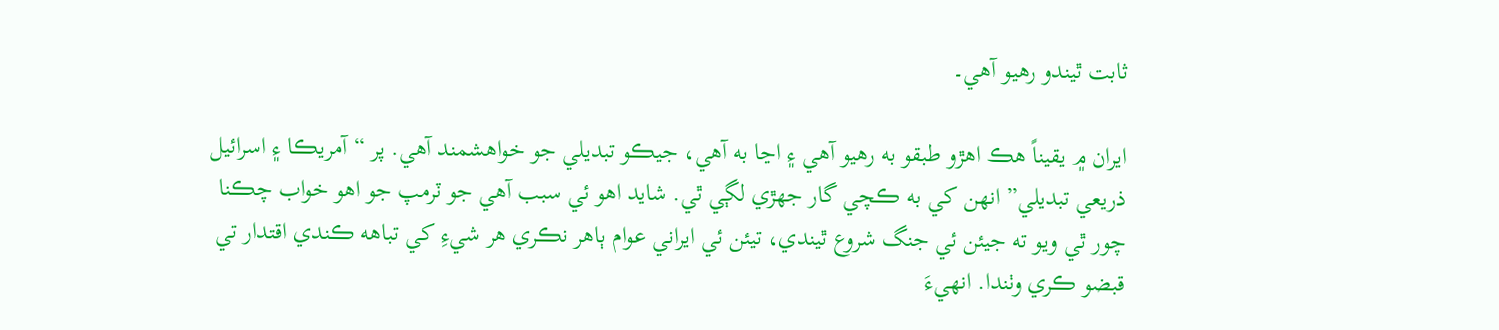ثابت ٿيندو رهيو آهي۔

ايران ۾ يقيناً هڪ اهڙو طبقو به رهيو آهي ۽ اڃا به آهي، جيڪو تبديلي جو خواهشمند آهي. پر “آمريڪا ۽ اسرائيل ذريعي تبديلي” انهن کي به ڪچي گار جهڙي لڳي ٿي. شايد اهو ئي سبب آهي جو ٽرمپ جو اهو خواب چڪنا چور ٿي ويو ته جيئن ئي جنگ شروع ٿيندي، تيئن ئي ايراني عوام ٻاهر نڪري هر شيءِ کي تباهه ڪندي اقتدار تي قبضو ڪري وٺندا. انهيءَ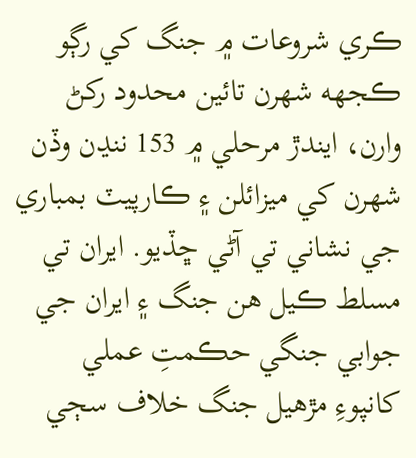ڪري شروعات ۾ جنگ کي رڳو ڪجهه شهرن تائين محدود رکڻ وارن، ايندڙ مرحلي ۾ 153 ننڍن وڏن شهرن کي ميزائلن ۽ ڪارپيٽ بمباري جي نشاني تي آڻي ڇڏيو. ايران تي مسلط ڪيل هن جنگ ۽ ايران جي جوابي جنگي حڪمتِ عملي کانپوءِ مڙهيل جنگ خلاف سڄي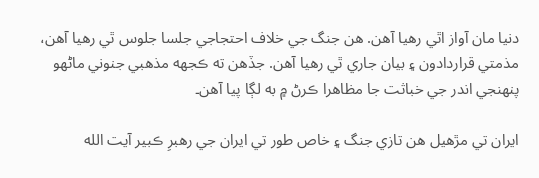دنيا مان آواز اٿي رهيا آهن. هن جنگ جي خلاف احتجاجي جلسا جلوس ٿي رهيا آهن، مذمتي قراردادون ۽ بيان جاري ٿي رهيا آهن. جڏهن ته ڪجهه مذهبي جنوني ماڻهو پنهنجي اندر جي خباثت جا مظاهرا ڪرڻ ۾ به لڳا پيا آهن۔

ايران تي مڙهيل هن تازي جنگ ۽ خاص طور تي ايران جي رهبرِ ڪبير آيت الله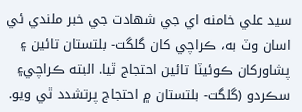سيد علي خامنه اي جي شهادت جي خبر ملندي ئي اسان وٽ به، ڪراچي کان گلگت- بلتستان تائين ۽ پشاورکان ڪوئيٽا تائين احتجاج ٿيا. البته ڪراچي۽ سڪردو (گلگت- بلتستان ۾ احتجاج پرتشدد ٿي ويو.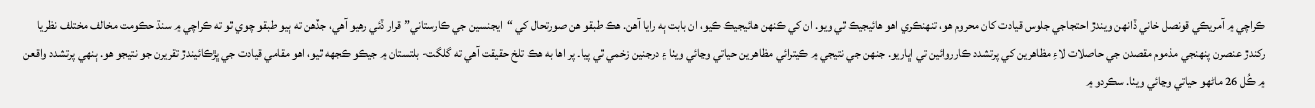ڪراچي ۾ آمريڪي قونصل خاني ڏانهن ويندڙ احتجاجي جلوس قيادت کان محروم هو، تنهنڪري اهو هائيجيڪ ٿي ويو. ان کي ڪنهن هائيجيڪ ڪيو، ان بابت ٻه رايا آهن. هڪ طبقو هن صورتحال کي “ايجنسين جي ڪارستاني” قرار ڏئي رهيو آهي، جڏهن ته ٻيو طبقو چوي ٿو ته ڪراچي ۾ سنڌ حڪومت مخالف مختلف نظريا رکندڙ عنصرن پنهنجي مذموم مقصدن جي حاصلات لاءِ مظاهرين کي پرتشدد ڪارروائين تي اڀاريو. جنهن جي نتيجي ۾ ڪيترائي مظاهرين حياتي وڃائي ويٺا ۽ درجنين زخمي ٿي پيا۔ پر اها به هڪ تلخ حقيقت آهي ته گلگت- بلتستان ۾ جيڪو ڪجهه ٿيو، اهو مقامي قيادت جي ڀڙڪائيندڙ تقريرن جو نتيجو هو. ٻنهي پرتشدد واقعن ۾ ڪُل 26 ماڻهو حياتي وڃائي ويٺا. سڪردو ۾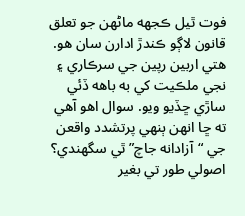فوت ٿيل ڪجهه ماڻهن جو تعلق قانون لاڳو ڪندڙ ادارن سان هو. هتي اربين رپين جي سرڪاري ۽ نجي ملڪيت کي به باهه ڏئي ساڙي ڇڏيو ويو. سوال اهو آهي ته ڇا انهن ٻنهي پرتشدد واقعن جي “آزادانه جاچ” ٿي سگهندي؟ اصولي طور تي بغير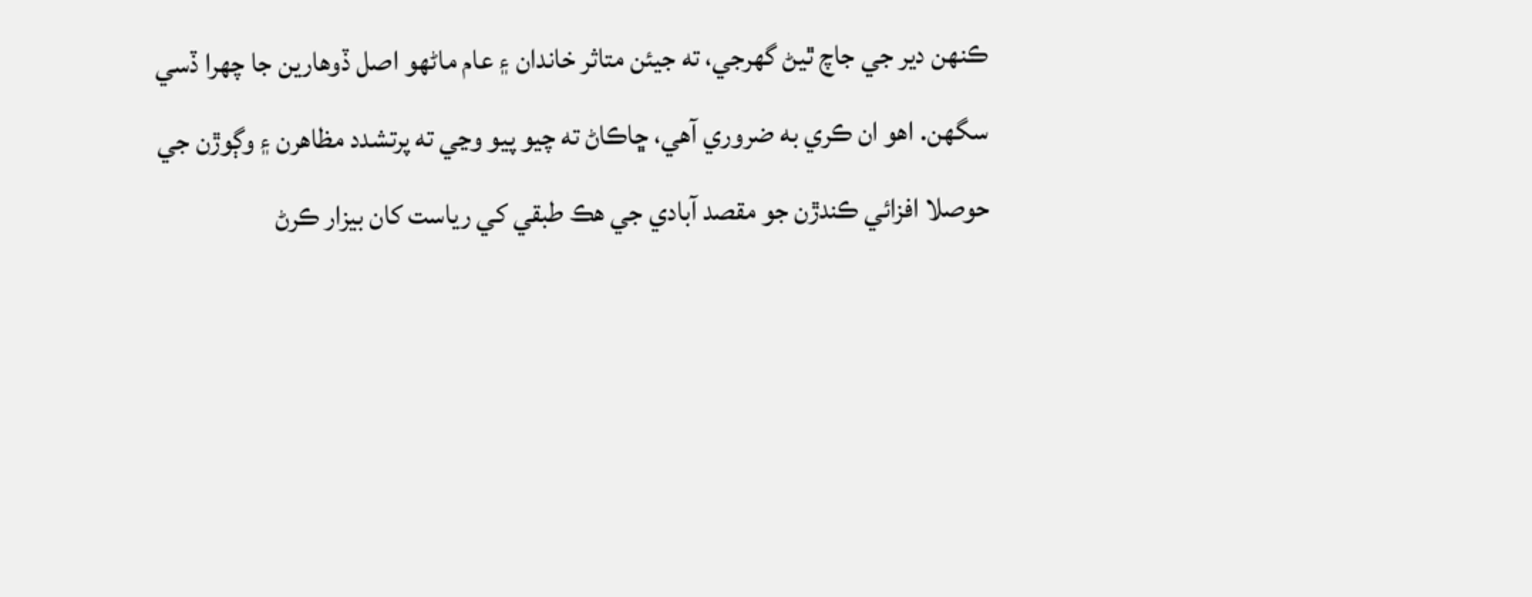ڪنهن دير جي جاچ ٿيڻ گهرجي، ته جيئن متاثر خاندان ۽ عام ماڻهو اصل ڏوهارين جا چهرا ڏسي سگهن. اهو ان ڪري به ضروري آهي، ڇاڪاڻ ته چيو پيو وڃي ته پرتشدد مظاهرن ۽ وڳوڙن جي حوصلا افزائي ڪندڙن جو مقصد آبادي جي هڪ طبقي کي رياست کان بيزار ڪرڻ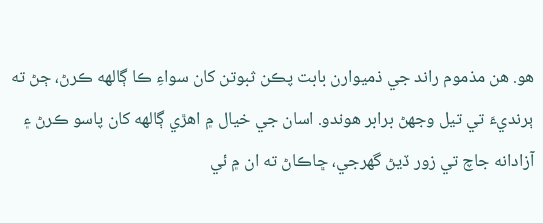هو. هن مذموم راند جي ذميوارن بابت پڪن ثبوتن کان سواءِ ڪا ڳالهه ڪرڻ، ڄڻ ته ٻرنديءَ تي تيل وجهڻ برابر هوندو. اسان جي خيال ۾ اهڙي ڳالهه کان پاسو ڪرڻ ۽ آزادانه جاچ تي زور ڏيڻ گهرجي، ڇاڪاڻ ته ان ۾ ئي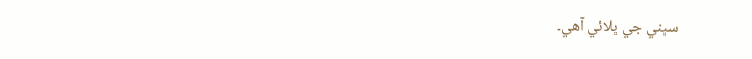سڀني جي ڀلائي آهي۔